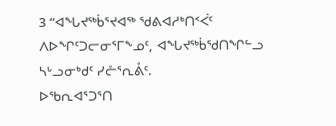3 “ᐊᖓᔪᖅᑳᕐᔪᐊᖅ ᖁᕕᐊᓱᒃᑎᑉᐹᑦ ᐱᐅᖏᑦᑐᓕᓂᕐᒥᖕᓄᑦ, ᐊᖓᔪᖅᑳᖁᑎᖏᓪᓗ ᓴᒡᓗᓂᒃᑯᑦ ᓯᓔᕐᕆᕔᑦ.
ᐅᖃᕆᐊᕐᑐᕐᑎ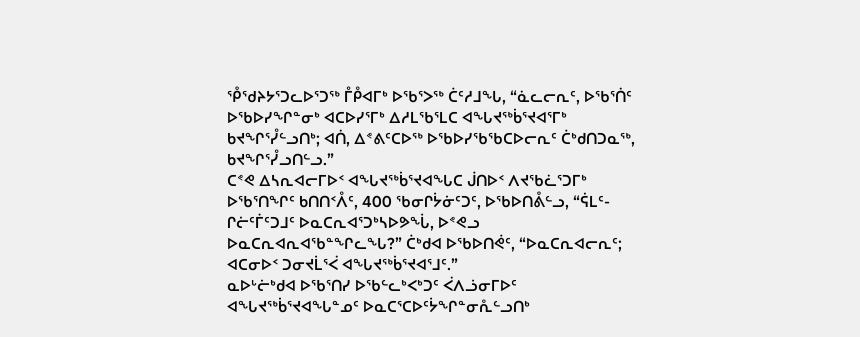ᕾᖁᔨᔭᕐᑐᓚᐅᕐᑐᖅ ᒤᑬᐊᒥᒃ ᐅᖃᕐᐳᖅ ᑖᑦᓱᒧᖓ, “ᓈᓚᓕᕆᑦ, ᐅᖃᕐᑏᑦ ᐅᖃᐅᓯᖏᓐᓂᒃ ᐊᑕᐅᓯᕐᒥᒃ ᐃᓱᒪᖃᕐᒪᑕ ᐊᖓᔪᖅᑳᕐᔪᐊᕐᒥᒃ ᑲᔪᖏᕐᓮᓪᓗᑎᒃ; ᐊᑏ, ᐃᕝᕕᑦᑕᐅᖅ ᐅᖃᐅᓯᖃᖃᑕᐅᓕᕆᑦ ᑖᒃᑯᑎᑐᓇᖅ, ᑲᔪᖏᕐᓮᓗᑎᓪᓗ.”
ᑕᕝᕙ ᐃᓴᕆᐊᓕᒥᐅᑉ ᐊᖓᔪᖅᑳᕐᔪᐊᖓᑕ ᒎᑎᐅᑉ ᐱᔪᖃᓛᕐᑐᒥᒃ ᐅᖃᕐᑎᖏᑦ ᑲᑎᑎᑉᐰᑦ, 400 ᖃᓂᒋᔮᓃᑦᑐᑦ, ᐅᖃᐅᑎᕔᓪᓗ, “ᕌᒪᑦ-ᒋᓖᑦᒦᑦᑐᒧᑦ ᐅᓇᑕᕆᐊᕐᑐᒃᓴᐅᕗᖔ, ᐅᕝᕙᓗ ᐅᓇᑕᕆᐊᕆᐊᖃᓐᖏᓚᖓ?” ᑖᒃᑯᐊ ᐅᖃᐅᑎᕚᑦ, “ᐅᓇᑕᕆᐊᓕᕆᑦ; ᐊᑕᓂᐅᑉ ᑐᓂᔪᒫᕐᐹ ᐊᖓᔪᖅᑳᕐᔪᐊᕐᒧᑦ.”
ᓇᐅᒡᓖᒃᑯᐊ ᐅᖃᕐᑎᓯ ᐅᖃᓪᓚᒃᐸᒃᑐᑦ ᐹᐱᓘᓂᒥᐅᑦ ᐊᖓᔪᖅᑳᕐᔪᐊᖓᓐᓄᑦ ᐅᓇᑕᕐᑕᐅᑦᔮᖏᓐᓂᕅᓪᓗᑎᒃ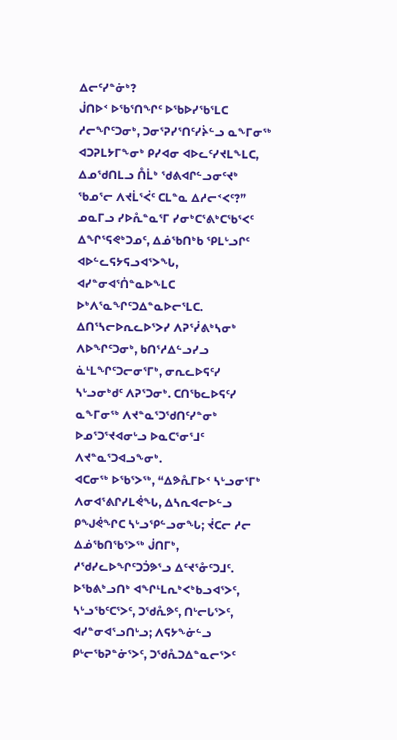ᐃᓕᑦᓯᓐᓃᒃ?
ᒎᑎᐅᑉ ᐅᖃᕐᑎᖏᑦ ᐅᖃᐅᓯᖃᕐᒪᑕ ᓱᓕᖏᑦᑐᓂᒃ, ᑐᓂᕐᕈᓯᕐᑎᑦᓯᔩᓪᓗ ᓇᖕᒥᓂᖅ ᐊᑐᕈᒪᔭᒥᖕᓂᒃ ᑭᓯᐊᓂ ᐊᐅᓚᑦᓯᔪᒪᖕᒪᑕ, ᐃᓄᖁᑎᒪᓗ ᑍᒫᒃ ᖁᕕᐊᒋᓪᓗᓂᑦᔪᒃ ᖃᓄᕐᓕ ᐱᔪᒫᕐᐹᑦ ᑕᒪᓐᓇ ᐃᓱᓕᑉᐸᑦ?”
ᓄᓇᒥᓗ ᓯᐅᕅᓐᓇᕐᒥ ᓯᓂᒃᑕᕐᕕᒃᑕᖃᕐᐸᑦ ᐃᖏᕐᕋᕙᒃᑐᓄᑦ, ᐃᓅᖃᑎᒃᑲ ᕿᒪᒡᓗᒋᑦ ᐊᐅᓪᓚᕋᔭᕋᓗᐊᕐᐳᖓ, ᐊᓯᓐᓂᐊᕐᑏᓐᓇᐅᖕᒪᑕ ᐅᒃᐱᕐᓇᖏᑦᑐᐃᓐᓇᐅᓕᕐᒪᑕ.
ᐃᑎᕐᓴᓕᐅᕆᓚᐅᕐᐳᓯ ᐱᕈᕐᓰᕕᒃᓴᓂᒃ ᐱᐅᖏᑦᑐᓂᒃ, ᑲᑎᕐᓱᐃᓪᓗᓯᓗ ᓈᒻᒪᖏᑦᑐᓕᓂᕐᒥᒃ, ᓂᕆᓚᐅᕋᑦᓯ ᓴᒡᓗᓂᒃᑯᑦ ᐱᕈᕐᑐᓂᒃ. ᑕᑎᖃᓚᐅᕋᑦᓯ ᓇᖕᒥᓂᖅ ᐱᔪᓐᓇᕐᑐᖁᑎᑦᓯᓐᓂᒃ ᐅᓄᕐᑐᕐᔪᐊᓂᒡᓗ ᐅᓇᑕᕐᓂᕐᒧᑦ ᐱᔪᓐᓇᕐᑐᐊᓗᖕᓂᒃ.
ᐊᑕᓂᖅ ᐅᖃᕐᐳᖅ, “ᐃᕗᕅᒥᐅᑉ ᓴᒡᓗᓂᕐᒥᒃ ᐱᓂᐊᕐᕕᒋᓯᒪᕚᖓ, ᐃᓴᕆᐊᓕᐅᓪᓗ ᑭᖑᕚᖏᑕ ᓴᒡᓗᕿᓪᓗᓂᖓ; ᔫᑕᓕ ᓱᓕ ᐃᓅᖃᑎᖃᕐᐳᖅ ᒎᑎᒥᒃ, ᓱᖁᓯᓚᐅᖏᑦᑐᑑᕗᕐᓗ ᐃᑦᔪᕐᓁᑦᑐᒧᑦ.
ᐅᖃᕕᒃᓗᑎᒃ ᐊᖏᒻᒪᕆᒃᐸᒃᑲᓗᐊᕐᐳᑦ, ᓴᒡᓗᖃᑦᑕᕐᐳᑦ, ᑐᖁᕅᕗᑦ, ᑎᒡᓕᒐᕐᐳᑦ, ᐊᓯᓐᓂᐊᕐᓗᑎᒡᓗ; ᐱᕋᔭᖕᓃᓪᓗ ᑭᒡᓕᖃᕈᓐᓃᕐᐳᑦ, ᑐᖁᕅᑐᐃᓐᓇᓕᕐᐳᑦ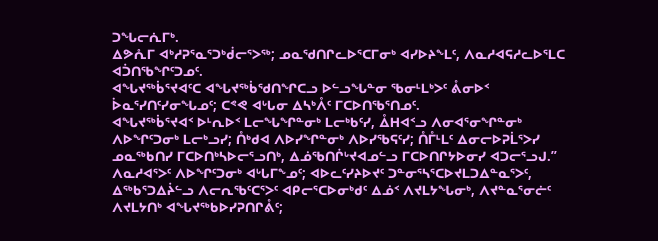ᑐᖓᓕᕇᒥᒃ.
ᐃᕗᕅᒥ ᐊᒃᓱᕈᕐᓇᕐᑐᒃᑰᓕᕐᐳᖅ; ᓄᓇᖁᑎᒋᓚᐅᕐᑕᒥᓂᒃ ᐊᓯᐅᔨᖕᒪᑦ, ᐱᓇᓱᐊᕋᓱᓚᐅᕐᒪᑕ ᐊᑑᑎᖃᖏᑦᑐᓄᑦ.
ᐊᖓᔪᖅᑳᕐᔪᐊᑦᑕ ᐊᖓᔪᖅᑳᖁᑎᖏᑕᓗ ᐅᓪᓗᖓᓐᓂ ᖃᓂᒻᒪᒃᐳᑦ ᕔᓂᐅᑉ ᐆᓇᕐᓯᑎᑦᓯᓂᖓᓄᑦ; ᑕᕝᕙ ᐊᒡᒐᓂ ᐃᓴᒃᐰᑦ ᒥᑕᐅᑎᖃᕐᑎᓄᑦ.
ᐊᖓᔪᖅᑳᕐᔪᐊᑉ ᐅᒻᕆᐅᑉ ᒪᓕᖓᖏᓐᓂᒃ ᒪᓕᒃᑲᑦᓯ, ᐂᕼᐊᑉᓗ ᐱᓂᐊᕐᓂᖏᓐᓂᒃ ᐱᐅᖏᑦᑐᓂᒃ ᒪᓕᒃᓗᓯ; ᑍᒃᑯᐊ ᐱᐅᓯᖏᓐᓂᒃ ᐱᐅᓯᖃᕋᑦᓯ; ᑍᒤᒻᒪᑦ ᐃᓂᓕᐅᕈᒫᕐᐳᓯ ᓄᓇᖅᑲᑎᓯ ᒥᑕᐅᑎᒃᓴᐅᓕᕐᓗᑎᒃ, ᐃᓅᖃᑎᒌᒡᔪᐊᓄᓪᓗ ᒥᑕᐅᑎᒋᔭᐅᓂᓯ ᐊᑐᓕᕐᓗᒍ.”
ᐱᓇᓱᐊᕐᐳᑦ ᐱᐅᖏᑦᑐᓂᒃ ᐊᒡᒐᒥᖕᓄᑦ; ᐊᐅᓚᑦᓯᔨᐅᔪᑦ ᑐᓐᓂᕐᓴᕐᑕᐅᔪᒪᑐᐃᓐᓇᕐᐳᑦ, ᐃᖅᑲᕐᑐᐃᔩᓪᓗ ᐱᓕᕆᖃᑦᑕᕐᐳᑦ ᐊᑭᓕᕐᑕᐅᓂᒃᑯᑦ ᐃᓅᑉ ᐱᔪᒪᔭᖓᓂᒃ, ᐱᔪᓐᓇᕐᓂᓖᑦ ᐱᔪᒪᔭᑎᒃ ᐊᖓᔪᖅᑲᐅᓯᕈᑎᒋᕔᑦ;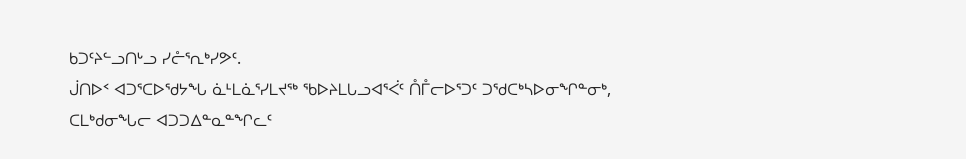ᑲᑐᑦᔨᓪᓗᑎᒡᓗ ᓯᓔᕐᕆᒃᓯᕗᑦ.
ᒎᑎᐅᑉ ᐊᑐᕐᑕᐅᖁᔭᖓ ᓈᒻᒪᓈᕐᓯᒪᔪᖅ ᖃᐅᔨᒪᒐᓗᐊᕐᐹᑦ ᑍᒤᓕᐅᕐᑐᑦ ᑐᖁᑕᒃᓴᐅᓂᖏᓐᓂᒃ, ᑕᒪᒃᑯᓂᖓᓕ ᐊᑐᑐᐃᓐᓇᓐᖏᓚᑦ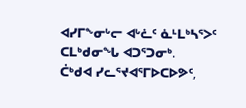ᐊᓯᒥᖕᓂᒡᓕ ᐊᒡᓛᑦ ᓈᒻᒪᒃᓴᕐᐳᑦ ᑕᒪᒃᑯᓂᖓ ᐊᑐᕐᑐᓂᒃ.
ᑖᒃᑯᐊ ᓯᓚᕐᔪᐊᕐᒥᐅᑕᐅᕗᑦ,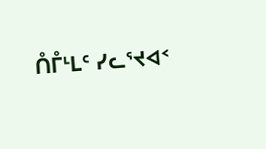ᑍᒤᒻᒪᑦ ᓯᓚᕐᔪᐊᑉ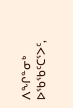ᐱᖏᓐᓂᒃ ᐅᖃᖃᑦᑕᕐᐳᑦ,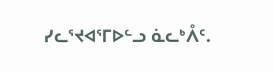ᓯᓚᕐᔪᐊᕐᒥᐅᓪᓗ ᓈᓚᒃᐰᑦ.